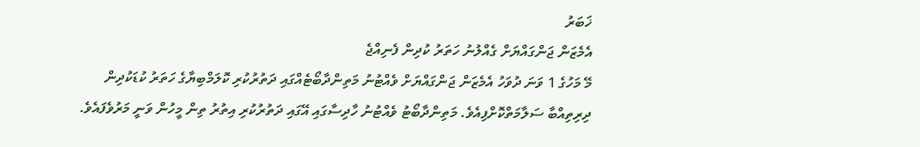ޚަބަރު
އެމެޒަން ޖަންގައްޔަށް ގެއްލުނު ހަތަރު ކުދިން ފެނިއްޖެ
މޭ މަހުގެ 1 ވަނަ ދުވަހު އެމެޒަން ޖަންގައްޔަށް ވެއްޓުނު މަތިންދާބޯޓެއްގައި ދަތުރުކުރި ކޮލަމްބިޔާގެ ހަތަރު ކުޑަކުދިން ދިރިތިއްބާ ސަލާމަތްކޮށްފިއެވެ. މަތިންދާބޯޓު ވެއްޓުނު ހާދިސާގައި އޭގައި ދަތުރުކުރި އިތުރު ތިން މީހުން ވަނީ މަރުވެފައެވެ.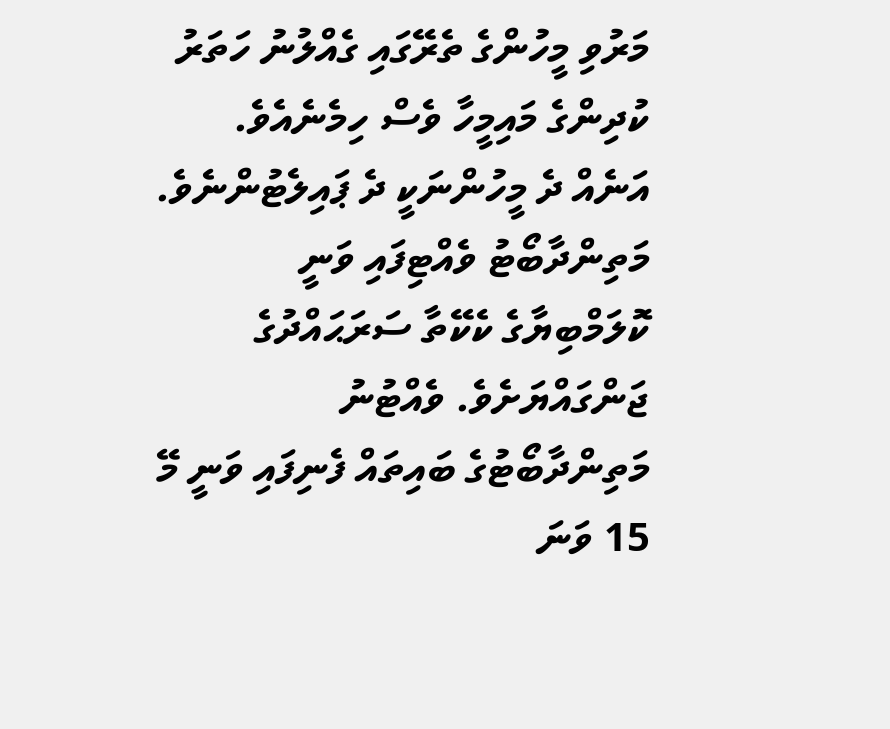މަރުވި މީހުންގެ ތެރޭގައި ގެއްލުނު ހަތަރު ކުދިންގެ މައިމީހާ ވެސް ހިމެނެއެވެ. އަނެއް ދެ މީހުންނަކީ ދެ ޕައިލެޓުންނެވެ.
މަތިންދާބޯޓު ވެއްޓިފައި ވަނީ ކޮލަމްބިޔާގެ ކެކޭތާ ސަރަޙައްދުގެ ޖަންގައްޔަށެވެ. ވެއްޓުނު މަތިންދާބޯޓުގެ ބައިތައް ފެނިފައި ވަނީ މޭ 15 ވަނަ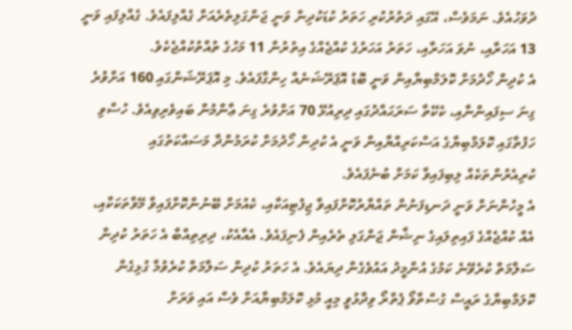ދުވަހުއެވެ. ނަމަވެސް، އޭގައި ދަތުރުކުރި ހަތަރު ކުޑަކުދިން ވަނީ ޖަންގަލިތެރެއަށް ގެއްލިފައެވެ. ގެއްލިފައި ވަނީ 13 އަހަރާއި، ނުވަ އަހަރާއި، ހަތަރު އަހަރުގެ ކުއްޖެއްގެ އިތުރުން 11 މަހުގެ ތުއްތުކުއްޖެކެވެ.
އެ ކުދިން ހޯދުމަށް ކޮލަމްބިޔާއިން ވަނީ ބޮޑު އޮޕަރޭޝަނެއް ހިންގާފައެވެ. މި އޮޕަރޭޝަންގައި 160 އަށްވުރެ ގިނަ ސިފައިންނާއި، ކެކޭތާ ސަރަޙައްދުގައި ދިރިއުޅޭ 70 އަށްވުރެ ގިނަ ޢާންމުން ބައިވެރިވިއެވެ. ހުސްވި ހަފުތާގައި ކޮލަމްބިޔާގެ އަސްކަރިއްޔާއިން ވަނީ އެ ކުދިން ހޯދުމަށް ކުރަމުންދާ މަސައްކަތުގައި ކުރިއެރުންތަކެއް ލިބިފައިވާ ކަމަށް ބުނެފައެވެ.
އެ މީހުންނަށް ވަނީ ދަނޑިފަނުން ތައްޔާރުކޮށްފައިވާ ޖިފުޓިއަކާއި، ކެއުމަށް ބޭނުންކޮށްފައިވާ މޭވާތަކަކާއި، އެއް ކުއްޖެއްގެ ފައިތިލައިގެ ނިޝާން ޖަންގަލި ތެރެއިން ފެނިފައެވެ. އެއާއެކު، ދިރިތިއްބާ އެ ހަތަރު ކުދިން ސަލާމަތް ކުރެވޭނެ ކަމުގެ އުންމީދު އައުވެގެން ދިޔައެވެ. އެ ހަތަރު ކުދިން ސަލާމަތް ކުރެވުމާ ގުޅިގެން ކޮލަމްބިޔާގެ ރައީސް ގުސްތާވޯ ޕެތްރޯ ވިދާޅުވީ މިއީ މުޅި ކޮލަމްބިޔާއަށް ވެސް އައި ވަރަށް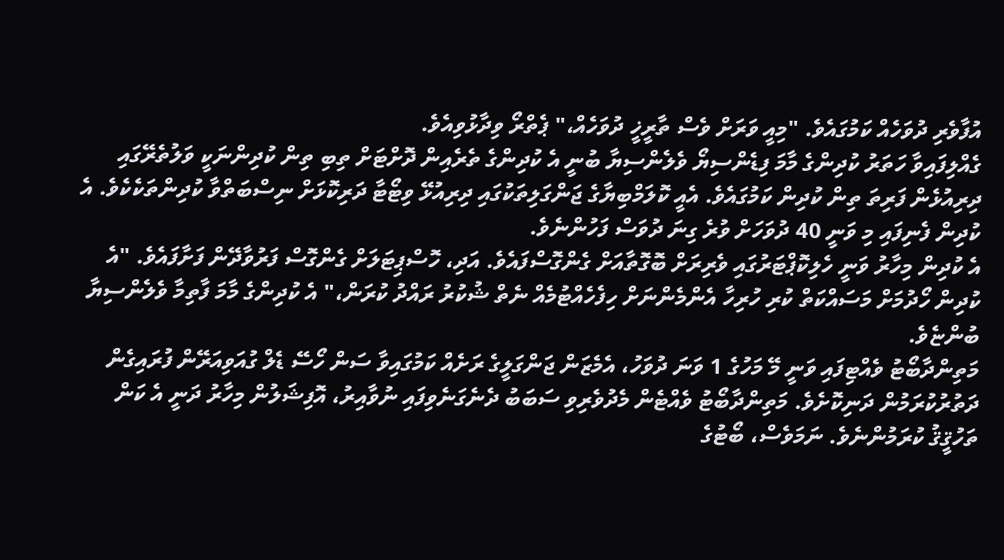އުފާވެރި ދުވަހެއް ކަމުގައެވެ. "މިއީ ވަރަށް ވެސް ތާރީޚީ ދުވަހެއް،" ޕެތްރޯ ވިދާޅުވިއެވެ.
ގެއްލިފައިވާ ހަތަރު ކުދިންގެ މާމަ ފިޑެންސިޔޯ ވެލެންސިޔާ ބުނީ އެ ކުދިންގެ ތެރެއިން ދޮށްޓަށް ތިބި ތިން ކުދިންނަކީ ވަލުތެރޭގައި ދިރިއުޅެން ފަރިތަ ތިން ކުދިން ކަމުގައެވެ. އެއީ ކޮލަމްބިޔާގެ ޖަންގަލިތަކުގައި ދިރިއުޅޭ ވިޓޯޓާ ދަރިކޮޅަށް ނިސްބަތްވާ ކުދިންތަކެކެވެ. އެ ކުދިން ފެނިފައި މި ވަނީ 40 ދުވަހަށް ވުރެ ގިނަ ދުވަސް ފަހުންނެވެ.
އެ ކުދިން މިހާރު ވަނީ ހެލިކޮޕްޓަރުގައި ވެރިރަށް ބޮގޮތާއަށް ގެންގޮސްފައެވެ. އަދި، ހޮސްޕިޓަލަށް ގެންގޮސް ފަރުވާދޭން ފަށާފައެވެ. "އެ ކުދިން ހޯދުމަށް މަސައްކަތް ކުރި ހުރިހާ އެންމެންނަށް ހިފެހެއްޓުމެއް ނެތް ޝުކުރު ރައްދު ކުރަން،" އެ ކުދިންގެ މާމަ ފާތިމާ ވެލެންސިޔާ ބުންޏެވެ.
މަތިންދާބޯޓު ވެއްޓިފައި ވަނީ މޭ މަހުގެ 1 ވަނަ ދުވަހު، އެމެޒަން ޖަންގަލީގެ ރަށެއް ކަމުގައިވާ ސަން ހޯސޭ ޑެލް ގުއަވިއަރޭން ފުރައިގެން ދަތުރުކުރަމުން ދަނިކޮށެވެ. މަތިންދާބޯޓު ވެއްޓެން މެދުވެރިވި ސަބަބު ދެނެގަނެވިފައި ނުވާއިރު، އޮފިޝަލުން މިހާރު ދަނީ އެ ކަން ތަހުޤީޤު ކުރަމުންނެވެ. ނަމަވެސް، ބޯޓުގެ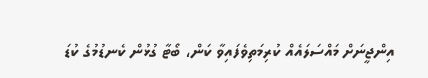އިންޖީނަށް މައްސަލައެއް ކުރިމަތިވެފައިވާ ކަން، ބޯޓާ ގުޅުން ކެނޑުމުގެ ކުޑަ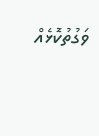ވަގުތުކޮޅެއް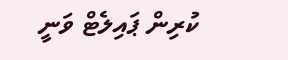ކުރިން ޕައިލެޓް ވަނީ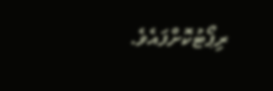ރިޕޯޓުކޮށްފައެވެ.